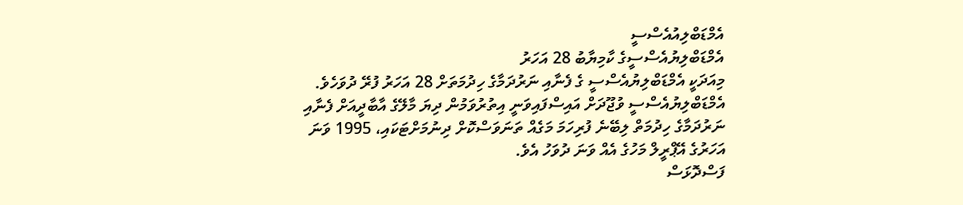އެމްޑަބްލިއުއެސްސީ
އެމްޑަބްލިޔުއެސްސީގެ ކާމިޔާބު 28 އަހަރު
މިއަދަކީ އެމްޑަބްލިޔުއެސްސީ ގެ ފެނާއި ނަރުދަމާގެ ހިދުމަތަށް 28 އަހަރު ފުރޭ ދުވަހެވެ. އެމްޑަބްލިޔުއެސްސީ ވުޖޫދަށް އައިސްފައިވަނީ އިތުރުވަމުން ދިޔަ މާލޭގެ އާބާދީއަށް ފެނާއި ނަރުދަމާގެ ހިދުމަތް ލިބޭނެ ފުރިހަމަ މަގެއް ތަނަވަސްކޮށް ދިނުމަށްޓަކައި، 1995 ވަނަ އަހަރުގެ އޭޕްރީލް މަހުގެ އެއް ވަނަ ދުވަހު އެވެ.
ފަސްދޮޅަސް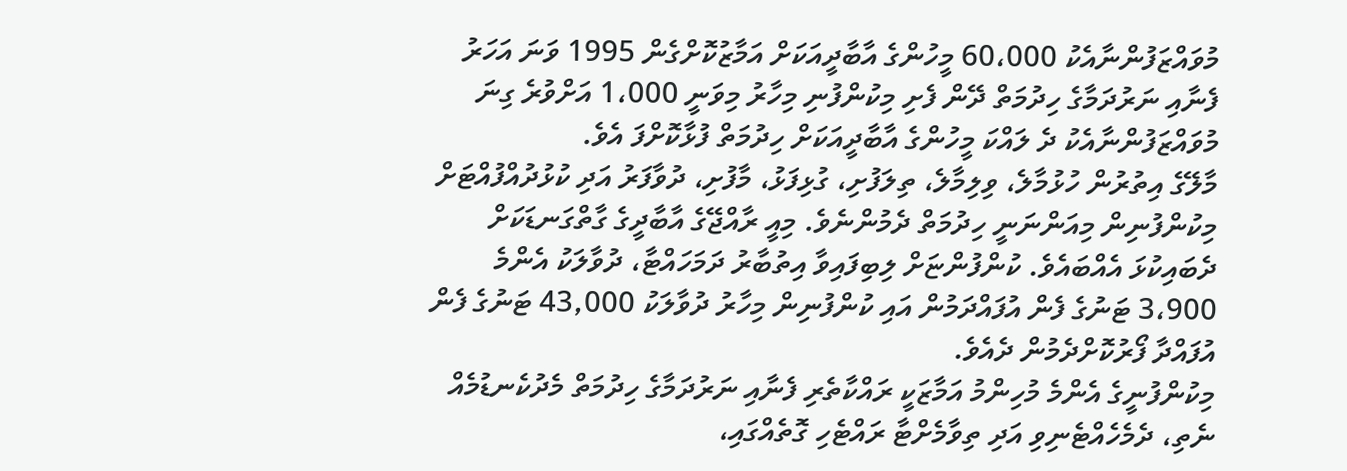މުވައްޒަފުންނާއެކު 60،000 މީހުންގެ އާބާދީއަކަށް އަމާޒުކޮށްގެން 1995 ވަނަ އަހަރު ފެނާއި ނަރުދަމާގެ ހިދުމަތް ދޭން ފެށި މިކުންފުނި މިހާރު މިވަނީ 1،000 އަށްވުރެ ގިނަ މުވައްޒަފުންނާއެކު ދެ ލައްކަ މީހުންގެ އާބާދީއަކަށް ހިދުމަތް ފުޅާކޮށްފަ އެވެ.
މާލޭގެ އިތުރުން ހުޅުމާލެ، ވިލިމާލެ، ތިލަފުށި، ގުޅިފަޅު، މާފުށި، ދުވާފަރު އަދި ކުޅުދުއްފުއްޓަށް މިކުންފުނިން މިއަންނަނީ ހިދުމަތް ދެމުންނެވެ. މިއީ ރާއްޖޭގެ އާބާދީގެ ގާތްގަނޑަކަށް ދެބައިކުޅަ އެއްބައެވެ. ކުންފުންޏަށް ލިބިފައިވާ އިތުބާރު ދަމަހައްޓާ، ދުވާލަކު އެންމެ 3،900 ޓަނުގެ ފެން އުފައްދަމުން އައި ކުންފުނިން މިހާރު ދުވާލަކު 43,000 ޓަނުގެ ފެން އުފައްދާ ފޯރުކޮށްދެމުން ދެއެވެ.
މިކުންފުނީގެ އެންމެ މުހިންމު އަމާޒަކީ ރައްކާތެރި ފެނާއި ނަރުދަމާގެ ހިދުމަތް މެދުކެނޑުމެއް ނެތި، ދެމެހެއްޓެނިވި އަދި ތިވާމެށްޓާ ރައްޓެހި ގޮތެއްގައި،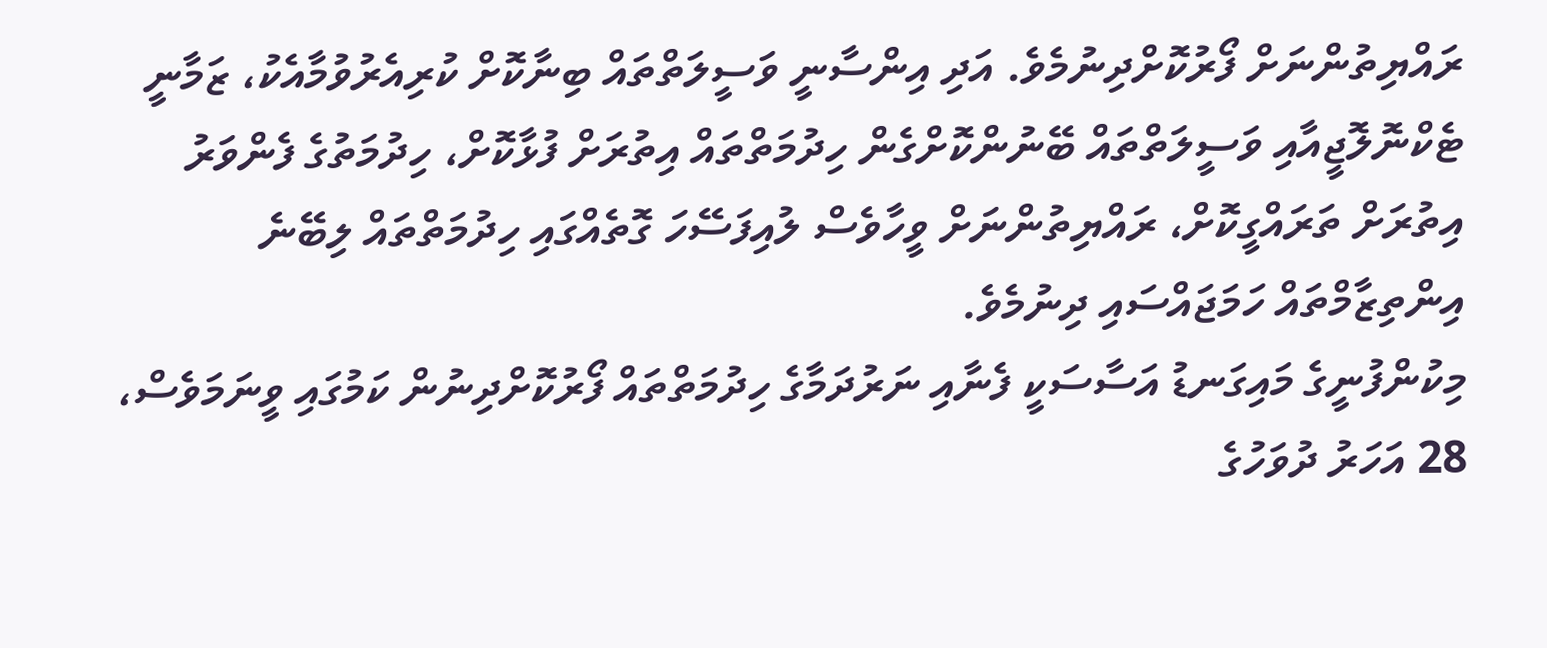ރައްޔިތުންނަށް ފޯރުކޮށްދިނުމެވެ. އަދި އިންސާނީ ވަސީލަތްތައް ބިނާކޮށް ކުރިއެރުވުމާއެކު، ޒަމާނީ ޓެކްނޮލޮޖީއާއި ވަސީލަތްތައް ބޭނުންކޮށްގެން ހިދުމަތްތައް އިތުރަށް ފުޅާކޮށް، ހިދުމަތުގެ ފެންވަރު އިތުރަށް ތަރައްގީކޮށް، ރައްޔިތުންނަށް ވީހާވެސް ލުއިފަސޭހަ ގޮތެއްގައި ހިދުމަތްތައް ލިބޭނެ އިންތިޒާމްތައް ހަމަޖައްސައި ދިނުމެވެ.
މިކުންފުނީގެ މައިގަނޑު އަސާސަކީ ފެނާއި ނަރުދަމާގެ ހިދުމަތްތައް ފޯރުކޮށްދިނުން ކަމުގައި ވީނަމަވެސް، 28 އަހަރު ދުވަހުގެ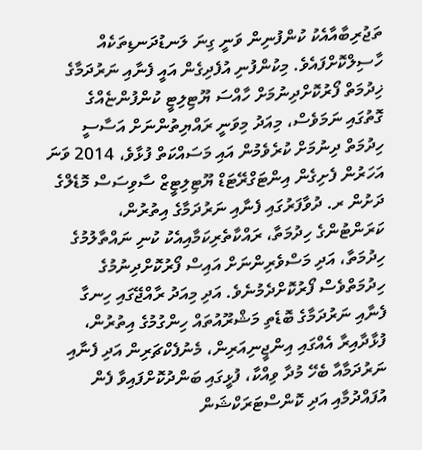ތަޖުރިބާއާއެކު ކުންފުނިން ވަނީ ގިނަ ލަނޑުދަނޑިތަކެއް ހާސިލްކޮށްފައެވެ. މިކުންފުނި އުފެދިގެން އައީ ފެނާއި ނަރުދަމާގެ ޚިދުމަތް ފޯރުކޮށްދިނުމަށް ހާއްސަ ޔޫޓިލިޓީ ކުންފުންޏެއްގެ ގޮތުގައި ނަމަވެސް، މިއަދު މިވަނީ ރައްޔިތުންނަށް އަސާސީ ހިދުމަތް ދިނުމަށް ކުރެވެމުން އައި މަސައްކަތް ފުޅާވެ، 2014 ވަނަ އަހަރުން ފެށިގެން އިންޓަގްރޭޓަޑް ޔޫޓިލިޓީޒް ސާވިސަސް މޮޑެލްގެ ދަށުން ރ. ދުވާފަރުގައި ފެނާއި ނަރުދަމާގެ އިތުރުން، ކަރަންޓުންގެ ހިދުމަތާ، ރައްކާތެރިކަމާއިއެކު ކުނި ނައްތާލުމުގެ ހިދުމަތާ، އަދި މަސްވެރިންނަށް އައިސް ފޯރުކޮށްދިނުމުގެ ހިދުމަތްވެސް ފޯރުކޮށްދެމުނެވެ. އަދި މިއަދު ރާއްޖޭގައި ހިނގާ ފެނާއި ނަރުދަމާގެ ބޮޑެތި މަޝްރޫއުތައް ހިންގުމުގެ އިތުރުން، ފުޅާދާއިރާ އެއްގައި އިންޖީނިއަރިން، މެނުފެކްޗަރިން އަދި ފެނާއި ނަރުދަމާއާ ބެހޭ މުދާ ވިއްކާ، ފުޅީގައި ބަންދުކޮށްފައިވާ ފެން އުފައްދުމާއި އަދި ކޮންސްޓަރަކްޝަން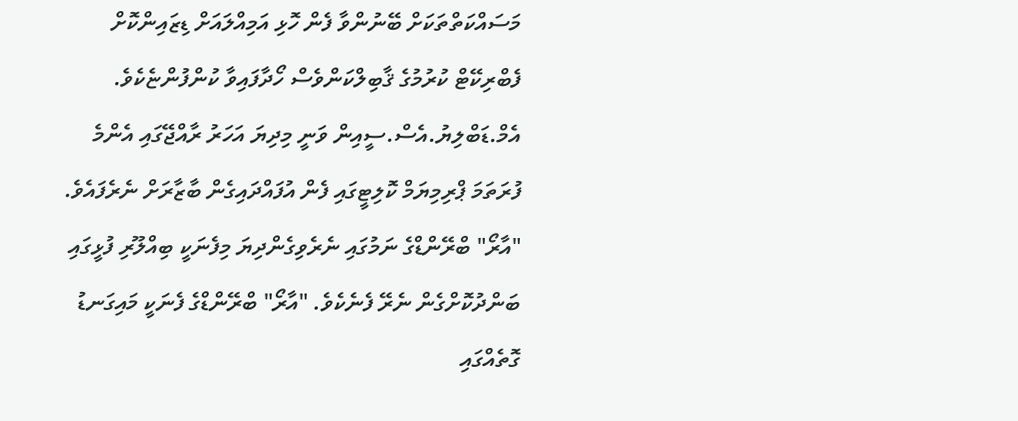މަސައްކަތްތަކަށް ބޭނުންވާ ފެން ހޮޅި އަމިއްލައަށް ޑިޒައިންކޮށް ފެބްރިކޭޓް ކުރުމުގެ ޤާބިލްކަންވެސް ހޯދާފައިވާ ކުންފުންޏެކެވެ.
އެމް.ޑަބްލިޔު.އެސް.ސީއިން ވަނީ މިދިޔަ އަހަރު ރާއްޖޭގައި އެންމެ ފުރަތަމަ ޕްރިމިޔަމް ކޮލިޓީގައި ފެން އުފައްދައިގެން ބާޒާރަށް ނެރެފައެވެ. "އާރޯ" ބްރޭންޑްގެ ނަމުގައި ނެރެވިގެންދިޔަ މިފެނަކީ ބިއްލޫރި ފުޅީގައި ބަންދުކޮށްގެން ނެރޭ ފެނެކެވެ. "އާރޯ" ބްރޭންޑްގެ ފެނަކީ މައިގަނޑު ގޮތެއްގައި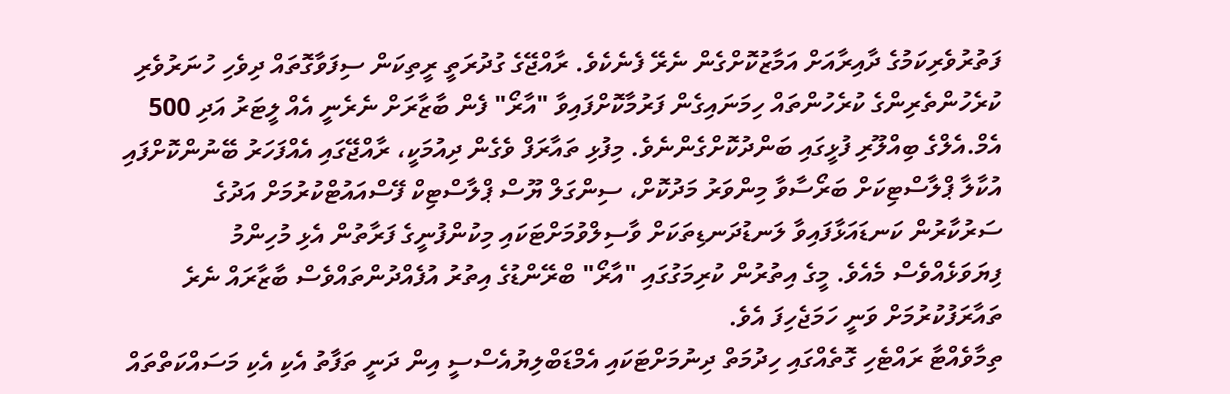ފަތުރުވެރިކަމުގެ ދާއިރާއަށް އަމާޒުކޮށްގެން ނެރޭ ފެނެކެވެ. ރާއްޖޭގެ ގުދުރަތީ ރީތިކަން ސިފަވާގޮތައް ދިވެހި ހުނަރުވެރި ކުރެހުންތެރިންގެ ކުރެހުންތައް ހިމަނައިގެން ފަރުމާކޮށްފައިވާ "އާރޯ" ފެން ބާޒާރަށް ނެރެނީ އެއް ލީޓަރު އަދި 500 އެމް.އެލްގެ ބިއްލޫރި ފުޅީގައި ބަންދުކޮށްގެންނެވެ. މިފުޅި ތައާރަފް ވެގެން ދިއުމަކީ، ރާއްޖޭގައި އެއްފަހަރު ބޭނުންކޮށްފައި އުކާލާ ޕްލާސްޓިކަށް ބަރޯސާވާ މިންވަރު މަދުކޮށް، ސިންގަލް ޔޫސް ޕްލާސްޓިކް ފޭސްއައުޓްކުރުމަށް އަދުގެ ސަރުކާރުން ކަނޑައަޅާފައިވާ ލަނޑުދަނޑިތަކަށް ވާސިލްވުމަށްޓަކައި މިކުންފުނީގެ ފަރާތުން އެޅި މުހިންމު ފިޔަވަޅެއްވެސް މެއެވެ. މީގެ އިތުރުން ކުރިމަގުގައި "އާރޯ" ބްރޭންޑުގެ އިތުރު އުފެއްދުންތައްވެސް ބާޒާރައް ނެރެ ތައާރަފުކުރުމަށް ވަނީ ހަމަޖެހިފަ އެވެ.
ތިމާވެއްޓާ ރައްޓެހި ގޮތެއްގައި ހިދުމަތް ދިނުމަށްޓަކައި އެމްޑަބްލިޔުއެސްސީ އިން ދަނީ ތަފާތު އެކި އެކި މަސައްކަތްތައް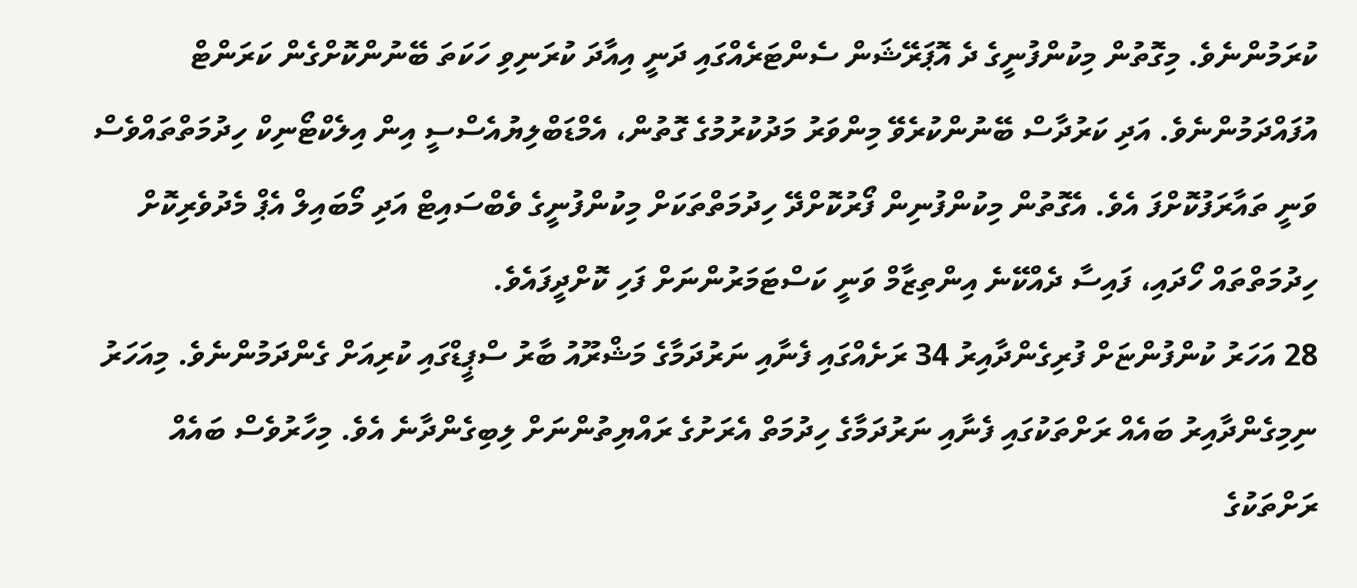ކުރަމުންނެވެ. މިގޮތުން މިކުންފުނީގެ ދެ އޮޕަރޭޝަން ސެންޓަރެއްގައި ދަނީ އިއާދަ ކުރަނިވި ހަކަތަ ބޭނުންކޮށްގެން ކަރަންޓް އުފައްދަމުންނެވެ. އަދި ކަރުދާސް ބޭނުންކުރެވޭ މިންވަރު މަދުކުރުމުގެ ގޮތުން، އެމްޑަބްލިޔުއެސްސީ އިން އިލެކްޓޯނިކް ހިދުމަތްތައްވެސް ވަނީ ތައާރަފުކޮށްފަ އެވެ. އެގޮތުން މިކުންފުނިން ފޯރުކޮށްދޭ ހިދުމަތްތަކަށް މިކުންފުނީގެ ވެބްސައިޓް އަދި މޯބައިލް އެޕް މެދުވެރިކޮށް ހިދުމަތްތައް ހޯދައި، ފައިސާ ދެއްކޭނެ އިންތިޒާމް ވަނީ ކަސްޓަމަރުންނަށް ފަހި ކޮށްދީފައެވެ.
28 އަހަރު ކުންފުންޏަށް ފުރިގެންދާއިރު 34 ރަށެއްގައި ފެނާއި ނަރުދަމާގެ މަޝްރޫއު ބާރު ސްޕީޑްގައި ކުރިއަށް ގެންދަމުންނެވެ. މިއަހަރު ނިމިގެންދާއިރު ބައެއް ރަށްތަކުގައި ފެނާއި ނަރުދަމާގެ ހިދުމަތް އެރަށުގެ ރައްޔިތުންނަށް ލިބިގެންދާނެ އެވެ. މިހާރުވެސް ބައެއް ރަށްތަކުގެ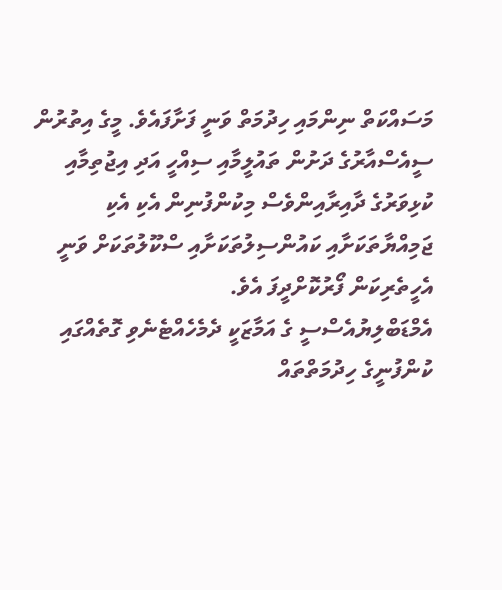މަސައްކަތް ނިންމައި ހިދުމަތް ވަނީ ފަށާފައެވެ. މީގެ އިތުރުން ސީއެސްއާރުގެ ދަށުން ތައުލީމާއި ސިއްހީ އަދި އިޖުތިމާއި ކުޅިވަރުގެ ދާއިރާއިންވެސް މިކުންފުނިން އެކި އެކި ޖަމިއްޔާތަކަށާއި ކައުންސިލުތަކަށާއި ސްކޫލުތަކަށް ވަނީ އެހީތެރިކަން ފޯރުކޮށްދީފަ އެވެ.
އެމްޑަބްލިޔުއެސްސީ ގެ އަމާޒަކީ ދެމެހެއްޓެނެވި ގޮތެއްގައި ކުންފުނީގެ ހިދުމަތްތައް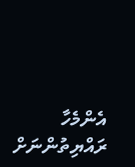އެންމެހާ ރައްޔިތުންނަށް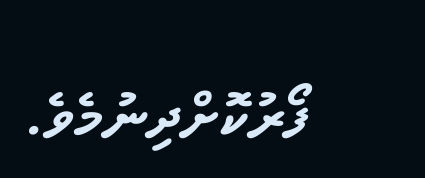ފޯރުކޮށްދިނުމެވެ.